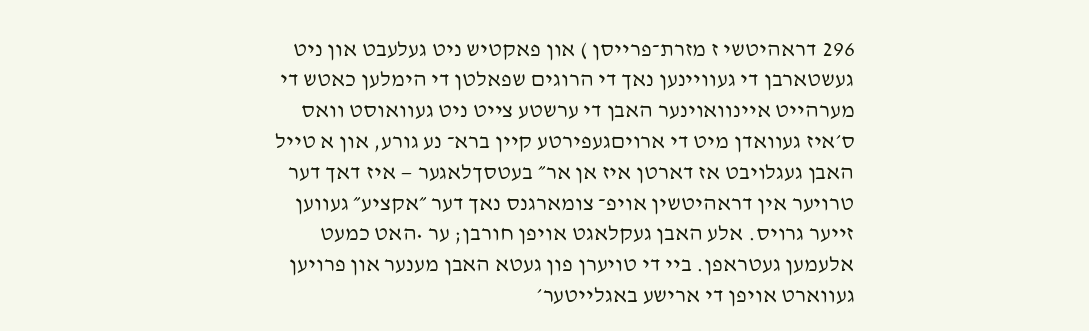296 דראהיטשי ז מזרת־פרײסן ) און פאקטיש ניט געלעבט און ניט געשטארבן די געװײנען נאך די הרוגים שפאלטן די הימלען כאטש די מערהײט אײנװאוינער האבן די ערשטע צײט ניט געװאוסט װאס ס׳איז געװאדן מיט די ארויםגעפירטע קײן ברא־ נע גורע, און א טייל האבן געגלויבט אז דארטן איז אן אר״ בעטסךלאגער — איז דאך דער טרויער אין דראהיטשין אויפ־ צומארגנס נאך דער ״אקציע״ געװען זײער גרויס. אלע האבן געקלאגט אויפן חורבן; ער •האט כמעט אלעמען געטראפן. בײ די טויערן פון געטא האבן מענער און פרויען געװארט אויפן די ארישע באגלײטער׳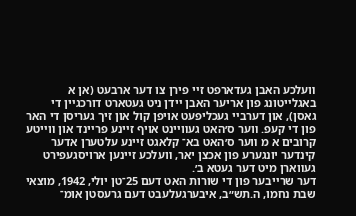װעלכע האבן געדארפט זײ פירן צו דער ארבעט (אן א באגלײטונג פון אריער האבן ײדן ניט געטארט דורכגײן די גאסן), און דערבײ געכליפעט אויפן קול און זיך געריסן די האר פון די קעפ. װער ס׳האט געװײנט אויף זײנע פרײנד און װײטע קרובים א מ װער ס׳האט בא־ קלאגט זײנע עלטערן אדער קינדער יונגערע פון אכצן יאר, װעלכע זײנען ארויסגעפירט געװארן מיט דער געטא ב׳.
דער שרײבער פון די שורות האט דעם 25־טן יולי, 1942, מוצאי שבת נחמו, ה.תש״ב, איבערגעלעבט דעם גרעסטן אומ־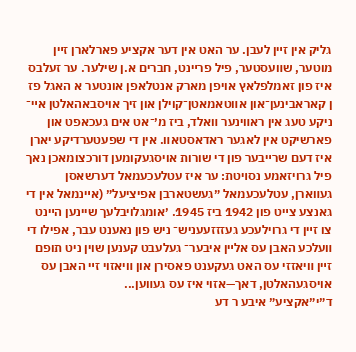גליק אין זײן לעבן. ער האט אין דער אקציע פארלארן זײן מוטער, שװעסטער, פיל פרײנט, חברים א.ן שילער. ער זעלבס איז פון זאמלפלאץ אויפן מארק אנטלאפן אונטער א האגל פז ן קאראבינען־און אװטאמאטן־קוילן און זיך אויסבאהאלטן אײ־ ניקע טעג אין ראװינער װאלד, ביז מ׳־אט אים געכאפט און פארשיקט אין לאגער ראדאסטאװ. אין די שפעטערדיקע יארן איז דעם שרײבער פון די שורות אויסגעקומען דורכצומאכן נאך פיל גרויזאמע נסױטת: ער איז עטלעכעמאל דערשאסן געװארן, עטלעכעמאל ״געשטארבן אפיציעל״ (אײנמאל אין די גאנצע צײט פון 1942 ביז 1945. ׳אומגלויבלעך שיינען הײנט צו זײן די גרוילעכע געזזזעעניש־ ניש פון נאענט עבר, אפילו די װעלכע האבן עס אלײן איבער־ געלעבט קענען שוין ניט תופם זײן װיאזזי עס האט געקענט פאסירן און װיאזוי זײ האבן עס אויסגעהאלטן, דאך—אזוי איז עס געװען...
ד״י״אקציע״ איבע ר דע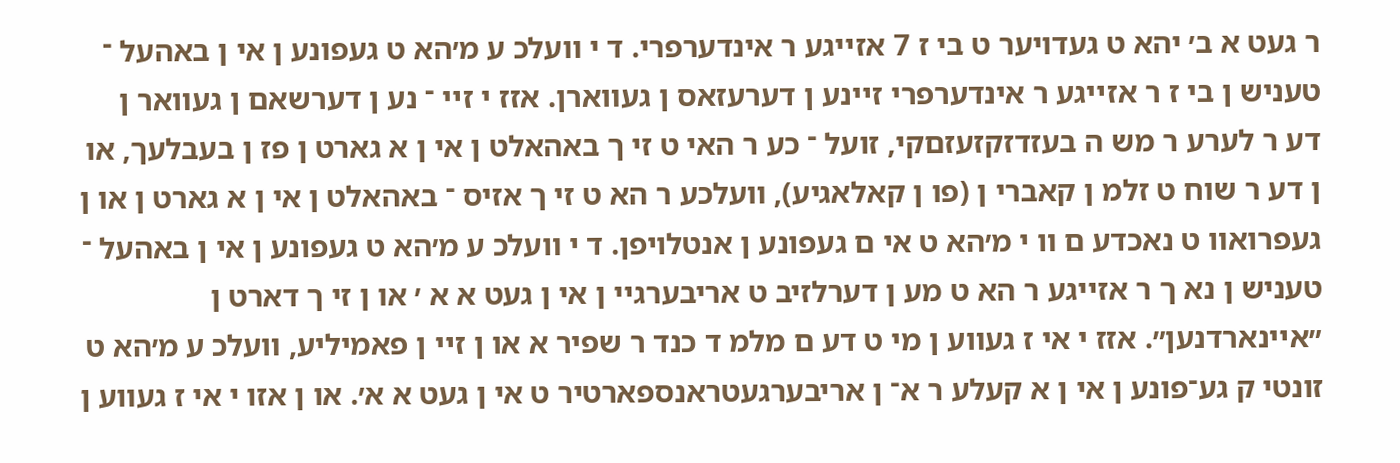ר געט א ב׳ יהא ט געדויער ט בי ז 7 אזײגע ר אינדערפרי. ד י װעלכ ע מ׳הא ט געפונע ן אי ן באהעל ־ טעניש ן בי ז ר אזײגע ר אינדערפרי זײנע ן דערעזאס ן געװארן. אזז י זײ ־ נע ן דערשאם ן געװאר ן דע ר לערע ר מש ה בעזדזקזעזםקי, זועל ־ כע ר האי ט זי ך באהאלט ן אי ן א גארט ן פז ן בעבלעך, או ן דע ר שוח ט זלמ ן קאברי ן (פו ן קאלאגיע), װעלכע ר הא ט זי ך אזיס ־ באהאלט ן אי ן א גארט ן או ן געפרואװ ט נאכדע ם װ י מ׳הא ט אי ם געפונע ן אנטלויפן. ד י װעלכ ע מ׳הא ט געפונע ן אי ן באהעל ־ טעניש ן נא ך ר אזײגע ר הא ט מע ן דערלזיב ט אריבערגײ ן אי ן געט א א ׳ או ן זי ך דארט ן ״אײנארדנען״. אזז י אי ז געװע ן מי ט דע ם מלמ ד כנד ר שפיר א או ן זײ ן פאמיליע, װעלכ ע מ׳הא ט זונטי ק גע־פונע ן אי ן א קעלע ר א־ ן אריבערגעטראנספארטיר ט אי ן געט א א׳. או ן אזו י אי ז געװע ן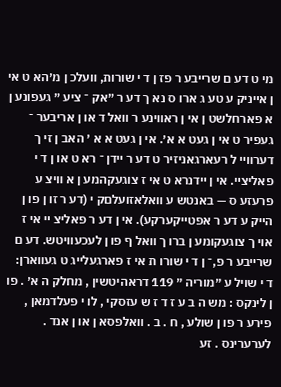מי ט דע ם שרײבע ר פז ן ד י שורות, װעלכ ן מ׳הא ט אי ן אײניק ע טע ג ארו ס נא ך דע ר ״אק ־ ציע ״ געפונע ן א פארחלשט ן אי ן ראװינע ר װאל ד או ן אריבער ־ געפיר ט אי ן געט א א׳. אי ן געט א א ׳ האב ן זי ך דערװײ ל רעארגאניזיר ט דע ר ײדן ־ רא ט או ן ד י פאליצײ. אי ן ײדנרא ט אי ז צוגעקהמע ן א װיצ ע פרעזע ס — באנטש ע װאלאזועלםק י (דע ר זו ן פו ן הײק ע דע ר אפטײקערקע). אי ן דע ר פאליצ ײ אי ז אוי ך צוגעקומע ן ברו ך װאל ף פו ן לעכעװיטש. דע ם שרײבע ר פ,־ ן ד י שורו ת אי ז פארגעלײג ט געװארן:
ד י שויל ע ״מוריה ״ 119 דראהיטשין , מחלק ה א׳ . פו ן לינקס : מש ה ב ע ז ד ז ש עזסקי , לו י פעלדמאן , פירע ר פו ן שולע , ח . ב . װאלפסא ן או ן אנד . לערערינס . זע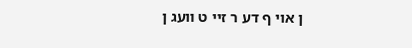ן אוי ף דע ר זײ ט װעג ן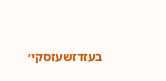בעזדזשעזסקי׳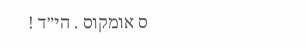ס אומקוס . הי״ד !